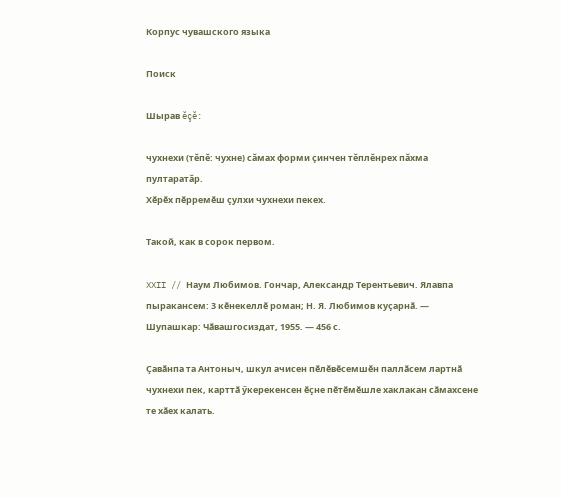Корпус чувашского языка

Поиск

Шырав ĕçĕ:

чухнехи (тĕпĕ: чухне) сăмах форми çинчен тĕплĕнрех пăхма пултаратăр.
Хӗрӗх пӗрремӗш ҫулхи чухнехи пекех.

Такой, как в сорок первом.

XXII // Наум Любимов. Гончар, Александр Терентьевич. Ялавпа пыракансем: 3 кӗнекеллӗ роман; Н. Я. Любимов куҫарнӑ. — Шупашкар: Чӑвашгосиздат, 1955. — 456 с.

Ҫавӑнпа та Антоныч, шкул ачисен пӗлӗвӗсемшӗн паллӑсем лартнӑ чухнехи пек, карттӑ ӳкерекенсен ӗҫне пӗтӗмӗшле хаклакан сӑмахсене те хӑех калать.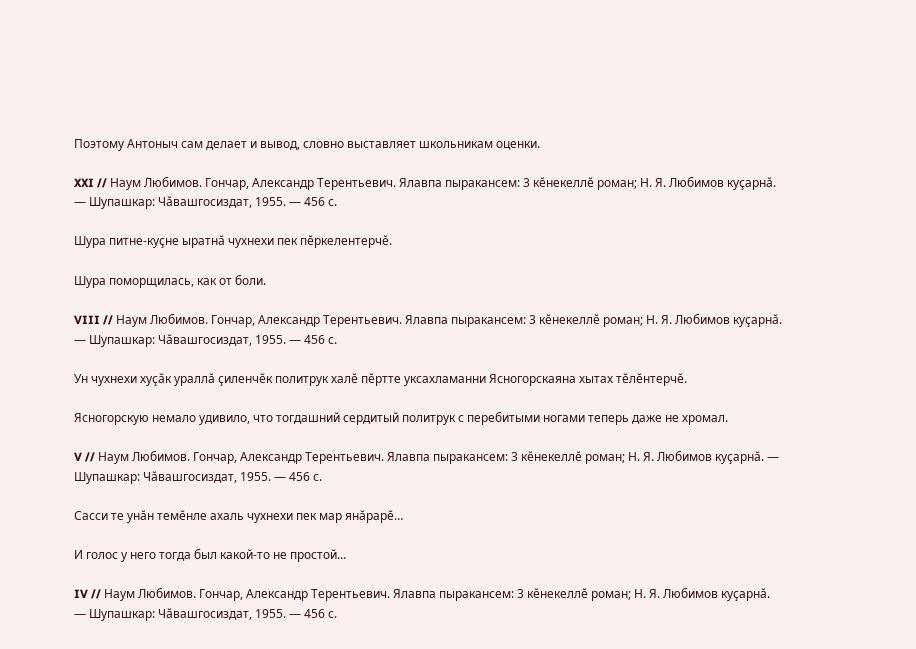Поэтому Антоныч сам делает и вывод, словно выставляет школьникам оценки.

XXI // Наум Любимов. Гончар, Александр Терентьевич. Ялавпа пыракансем: 3 кӗнекеллӗ роман; Н. Я. Любимов куҫарнӑ. — Шупашкар: Чӑвашгосиздат, 1955. — 456 с.

Шура питне-куҫне ыратнӑ чухнехи пек пӗркелентерчӗ.

Шура поморщилась, как от боли.

VIII // Наум Любимов. Гончар, Александр Терентьевич. Ялавпа пыракансем: 3 кӗнекеллӗ роман; Н. Я. Любимов куҫарнӑ. — Шупашкар: Чӑвашгосиздат, 1955. — 456 с.

Ун чухнехи хуҫӑк ураллӑ ҫиленчӗк политрук халӗ пӗртте уксахламанни Ясногорскаяна хытах тӗлӗнтерчӗ.

Ясногорскую немало удивило, что тогдашний сердитый политрук с перебитыми ногами теперь даже не хромал.

V // Наум Любимов. Гончар, Александр Терентьевич. Ялавпа пыракансем: 3 кӗнекеллӗ роман; Н. Я. Любимов куҫарнӑ. — Шупашкар: Чӑвашгосиздат, 1955. — 456 с.

Сасси те унӑн темӗнле ахаль чухнехи пек мар янӑрарӗ…

И голос у него тогда был какой-то не простой…

IV // Наум Любимов. Гончар, Александр Терентьевич. Ялавпа пыракансем: 3 кӗнекеллӗ роман; Н. Я. Любимов куҫарнӑ. — Шупашкар: Чӑвашгосиздат, 1955. — 456 с.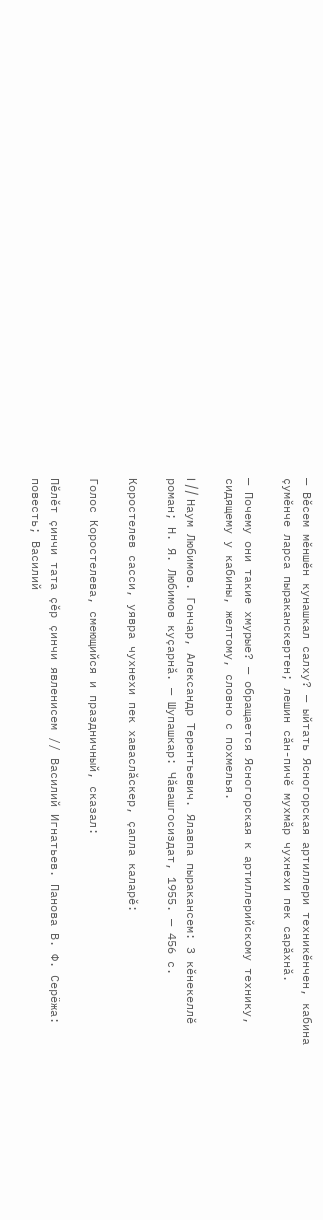— Вӗсем мӗншӗн кунашкал салху? — ыйтать Ясногорская артиллери техникӗнчен, кабина ҫумӗнче ларса пыраканскертен; лешин сӑн-пичӗ мухмӑр чухнехи пек сарӑхнӑ.

— Почему они такие хмурые? — обращается Ясногорская к артиллерийскому технику, сидящему у кабины, желтому, словно с похмелья.

I // Наум Любимов. Гончар, Александр Терентьевич. Ялавпа пыракансем: 3 кӗнекеллӗ роман; Н. Я. Любимов куҫарнӑ. — Шупашкар: Чӑвашгосиздат, 1955. — 456 с.

Коростелев сасси, уявра чухнехи пек хаваслӑскер, ҫапла каларӗ:

Голос Коростелева, смеющийся и праздничный, сказал:

Пӗлӗт ҫинчи тата ҫӗр ҫинчи явленисем // Василий Игнатьев. Панова В. Ф. Серёжа: повесть; Василий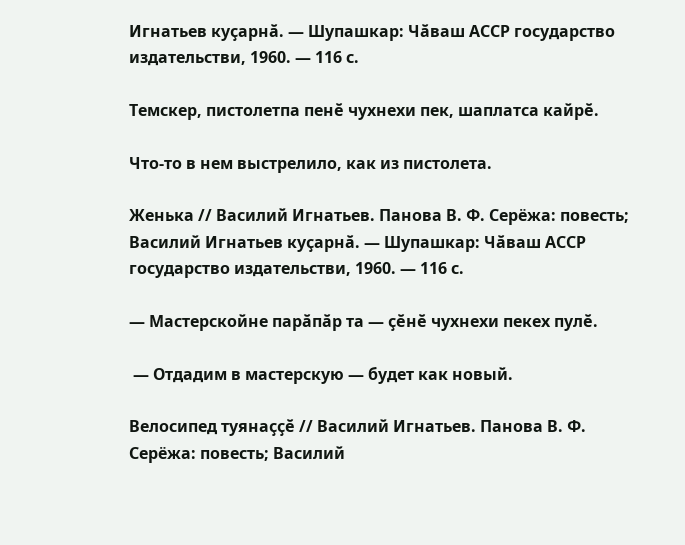Игнатьев куҫарнӑ. — Шупашкар: Чӑваш АССР государство издательстви, 1960. — 116 с.

Темскер, пистолетпа пенӗ чухнехи пек, шаплатса кайрӗ.

Что-то в нем выстрелило, как из пистолета.

Женька // Василий Игнатьев. Панова В. Ф. Серёжа: повесть; Василий Игнатьев куҫарнӑ. — Шупашкар: Чӑваш АССР государство издательстви, 1960. — 116 с.

— Мастерскойне парӑпӑр та — ҫӗнӗ чухнехи пекех пулӗ.

 — Отдадим в мастерскую — будет как новый.

Велосипед туянаҫҫӗ // Василий Игнатьев. Панова В. Ф. Серёжа: повесть; Василий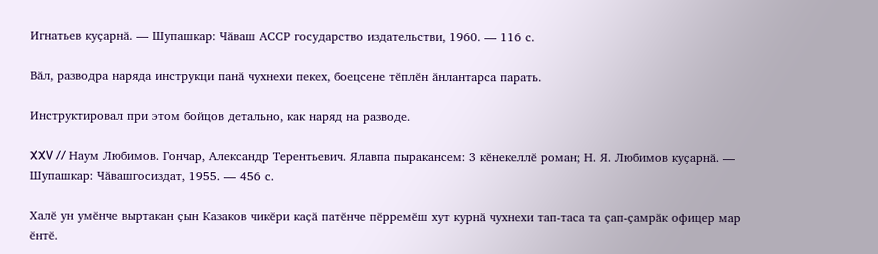Игнатьев куҫарнӑ. — Шупашкар: Чӑваш АССР государство издательстви, 1960. — 116 с.

Вӑл, разводра наряда инструкци панӑ чухнехи пекех, боецсене тӗплӗн ӑнлантарса парать.

Инструктировал при этом бойцов детально, как наряд на разводе.

XXV // Наум Любимов. Гончар, Александр Терентьевич. Ялавпа пыракансем: 3 кӗнекеллӗ роман; Н. Я. Любимов куҫарнӑ. — Шупашкар: Чӑвашгосиздат, 1955. — 456 с.

Халӗ ун умӗнче выртакан ҫын Казаков чикӗри каҫӑ патӗнче пӗрремӗш хут курнӑ чухнехи тап-таса та ҫап-ҫамрӑк офицер мар ӗнтӗ.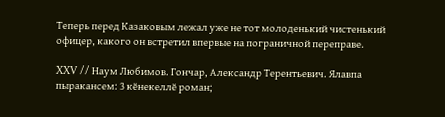Теперь перед Казаковым лежал уже не тот молоденький чистенький офицер, какого он встретил впервые на пограничной переправе.

XXV // Наум Любимов. Гончар, Александр Терентьевич. Ялавпа пыракансем: 3 кӗнекеллӗ роман;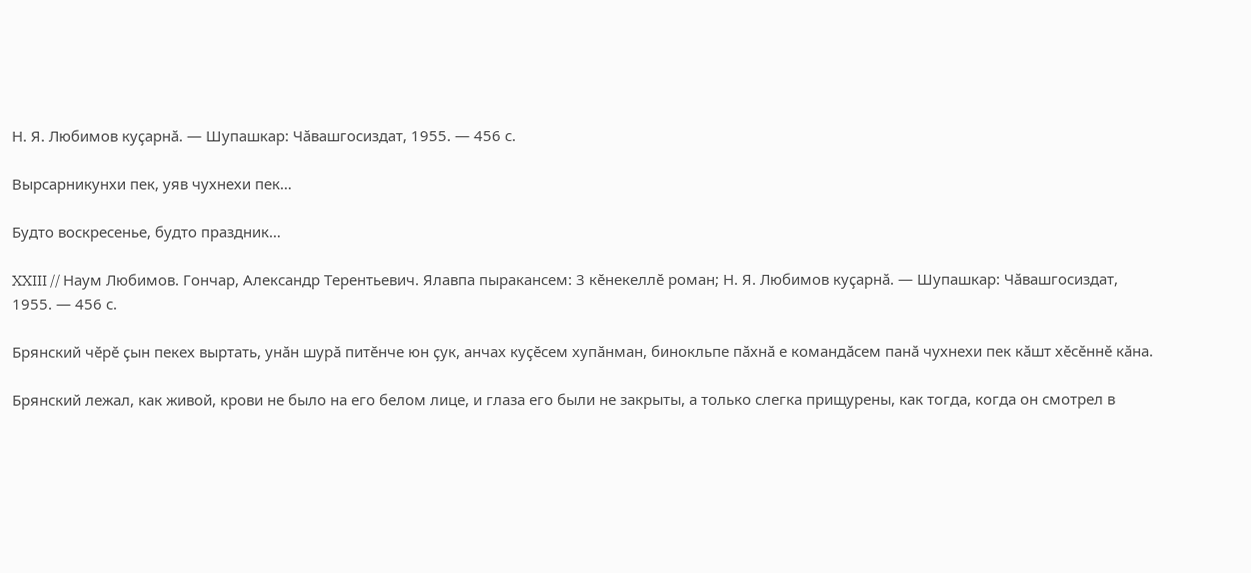Н. Я. Любимов куҫарнӑ. — Шупашкар: Чӑвашгосиздат, 1955. — 456 с.

Вырсарникунхи пек, уяв чухнехи пек…

Будто воскресенье, будто праздник…

XXIII // Наум Любимов. Гончар, Александр Терентьевич. Ялавпа пыракансем: 3 кӗнекеллӗ роман; Н. Я. Любимов куҫарнӑ. — Шупашкар: Чӑвашгосиздат, 1955. — 456 с.

Брянский чӗрӗ ҫын пекех выртать, унӑн шурӑ питӗнче юн ҫук, анчах куҫӗсем хупӑнман, бинокльпе пӑхнӑ е командӑсем панӑ чухнехи пек кӑшт хӗсӗннӗ кӑна.

Брянский лежал, как живой, крови не было на его белом лице, и глаза его были не закрыты, а только слегка прищурены, как тогда, когда он смотрел в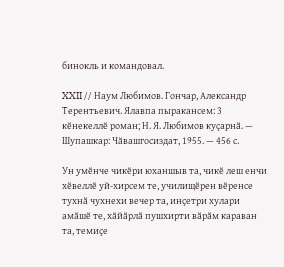бинокль и командовал.

XXII // Наум Любимов. Гончар, Александр Терентьевич. Ялавпа пыракансем: 3 кӗнекеллӗ роман; Н. Я. Любимов куҫарнӑ. — Шупашкар: Чӑвашгосиздат, 1955. — 456 с.

Ун умӗнче чикӗри юханшыв та, чикӗ леш енчи хӗвеллӗ уй-хирсем те, училищӗрен вӗренсе тухнӑ чухнехи вечер та, инҫетри хулари амӑшӗ те, хӑйӑрлӑ пушхирти вӑрӑм караван та, темиҫе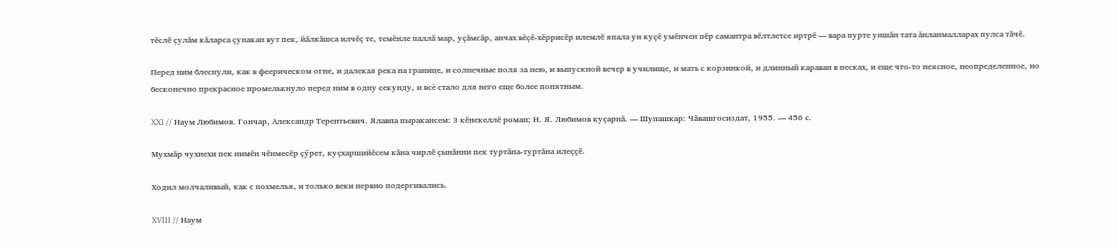тӗслӗ ҫулӑм кӑларса ҫунакан вут пек, йӑлкӑшса илчӗҫ те, темӗнле паллӑ мар, уҫӑмсӑр, анчах вӗҫӗ-хӗррисӗр илемлӗ япала ун куҫӗ умӗнчен пӗр самантра вӗлтлетсе иртрӗ — вара пурте уншӑн тата ӑнланмалларах пулса тӑчӗ.

Перед ним блеснули, как в феерическом огне, и далекая река на границе, и солнечные поля за нею, и выпускной вечер в училище, и мать с корзинкой, и длинный караван в песках, и еще что-то неясное, неопределенное, но бесконечно прекрасное промелькнуло перед ним в одну секунду, и всё стало для него еще более понятным.

XXI // Наум Любимов. Гончар, Александр Терентьевич. Ялавпа пыракансем: 3 кӗнекеллӗ роман; Н. Я. Любимов куҫарнӑ. — Шупашкар: Чӑвашгосиздат, 1955. — 456 с.

Мухмӑр чухнехи пек нимӗн чӗнмесӗр ҫӳрет, куҫхаршийӗсем кӑна чирлӗ ҫынӑнни пек туртӑна-туртӑна илеҫҫӗ.

Ходил молчаливый, как с похмелья, и только веки нервно подергивались.

XVIII // Наум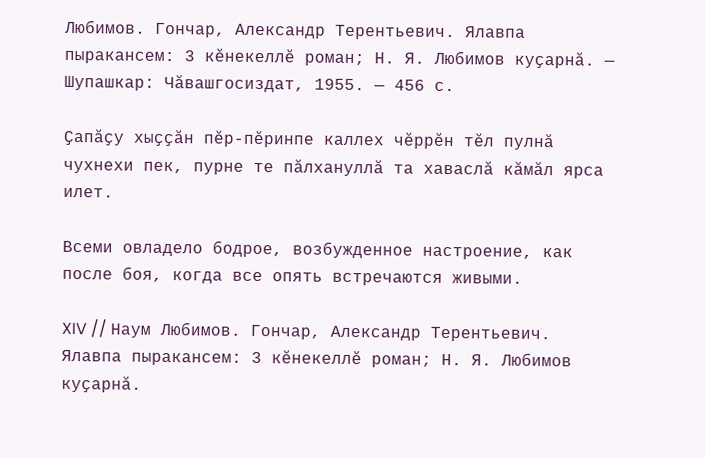Любимов. Гончар, Александр Терентьевич. Ялавпа пыракансем: 3 кӗнекеллӗ роман; Н. Я. Любимов куҫарнӑ. — Шупашкар: Чӑвашгосиздат, 1955. — 456 с.

Ҫапӑҫу хыҫҫӑн пӗр-пӗринпе каллех чӗррӗн тӗл пулнӑ чухнехи пек, пурне те пӑлхануллӑ та хаваслӑ кӑмӑл ярса илет.

Всеми овладело бодрое, возбужденное настроение, как после боя, когда все опять встречаются живыми.

XIV // Наум Любимов. Гончар, Александр Терентьевич. Ялавпа пыракансем: 3 кӗнекеллӗ роман; Н. Я. Любимов куҫарнӑ.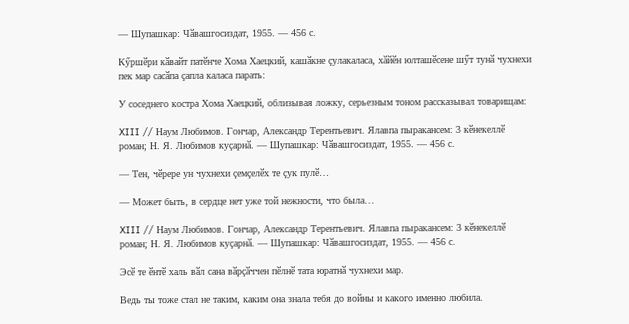— Шупашкар: Чӑвашгосиздат, 1955. — 456 с.

Кӳршӗри кӑвайт патӗнче Хома Хаецкий, кашӑкне ҫулакаласа, хӑйӗн юлташӗсене шӳт тунӑ чухнехи пек мар сасӑпа ҫапла каласа парать:

У соседнего костра Хома Хаецкий, облизывая ложку, серьезным тоном рассказывал товарищам:

XIII // Наум Любимов. Гончар, Александр Терентьевич. Ялавпа пыракансем: 3 кӗнекеллӗ роман; Н. Я. Любимов куҫарнӑ. — Шупашкар: Чӑвашгосиздат, 1955. — 456 с.

— Тен, чӗрере ун чухнехи ҫемҫелӗх те ҫук пулӗ…

— Может быть, в сердце нет уже той нежности, что была…

XIII // Наум Любимов. Гончар, Александр Терентьевич. Ялавпа пыракансем: 3 кӗнекеллӗ роман; Н. Я. Любимов куҫарнӑ. — Шупашкар: Чӑвашгосиздат, 1955. — 456 с.

Эсӗ те ӗнтӗ халь вӑл сана вӑрҫӑччен пӗлнӗ тата юратнӑ чухнехи мар.

Ведь ты тоже стал не таким, каким она знала тебя до войны и какого именно любила.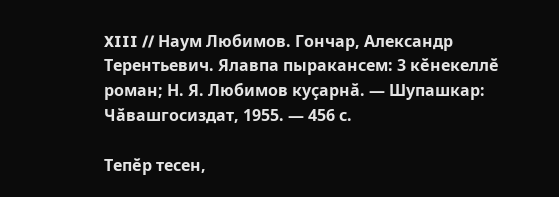XIII // Наум Любимов. Гончар, Александр Терентьевич. Ялавпа пыракансем: 3 кӗнекеллӗ роман; Н. Я. Любимов куҫарнӑ. — Шупашкар: Чӑвашгосиздат, 1955. — 456 с.

Тепӗр тесен,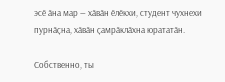эсӗ ӑна мар — хӑвӑн ӗлӗкхи, студент чухнехи пурнӑҫна, хӑвӑн ҫамрӑклӑхна юрататӑн.

Собственно, ты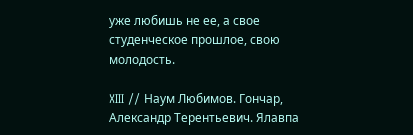уже любишь не ее, а свое студенческое прошлое, свою молодость.

XIII // Наум Любимов. Гончар, Александр Терентьевич. Ялавпа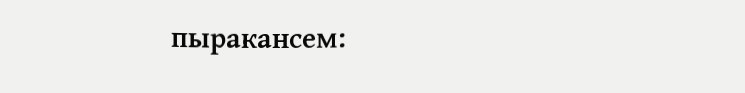пыракансем: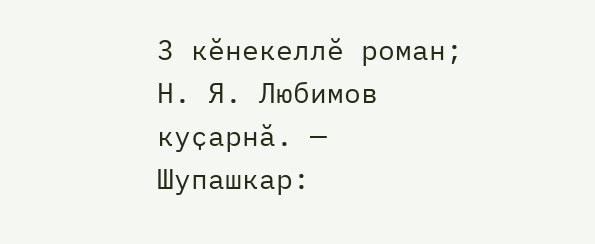3 кӗнекеллӗ роман; Н. Я. Любимов куҫарнӑ. — Шупашкар: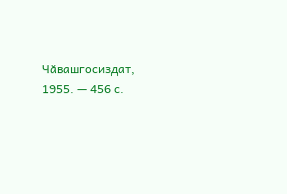Чӑвашгосиздат, 1955. — 456 с.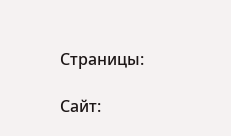Страницы:

Сайт: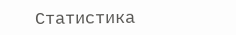Статистика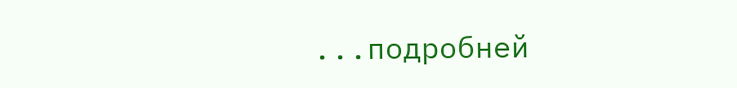...подробней